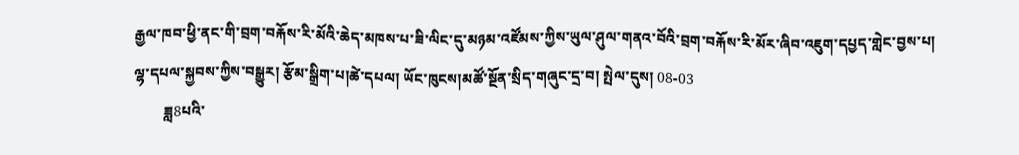རྒྱལ་ཁབ་ཕྱི་ནང་གི་བྲག་བརྐོས་རི་མོའི་ཆེད་མཁས་པ་ཟི་ལིང་དུ་མཉམ་འཛོམས་ཀྱིས་ཡུལ་ཤུལ་གནའ་བོའི་བྲག་བརྐོས་རི་མོར་ཞིབ་འཇུག་དཔྱད་གླེང་བྱས་པ།
ལྷ་དཔལ་སྐྱབས་ཀྱིས་བསྒྱུར། རྩོམ་སྒྲིག་པ།ཚེ་དཔལ། ཡོང་ཁུངས།མཚོ་སྔོན་སྲིད་གཞུང་དྲ་བ། སྤེལ་དུས། 08-03
        ཟླ8པའི་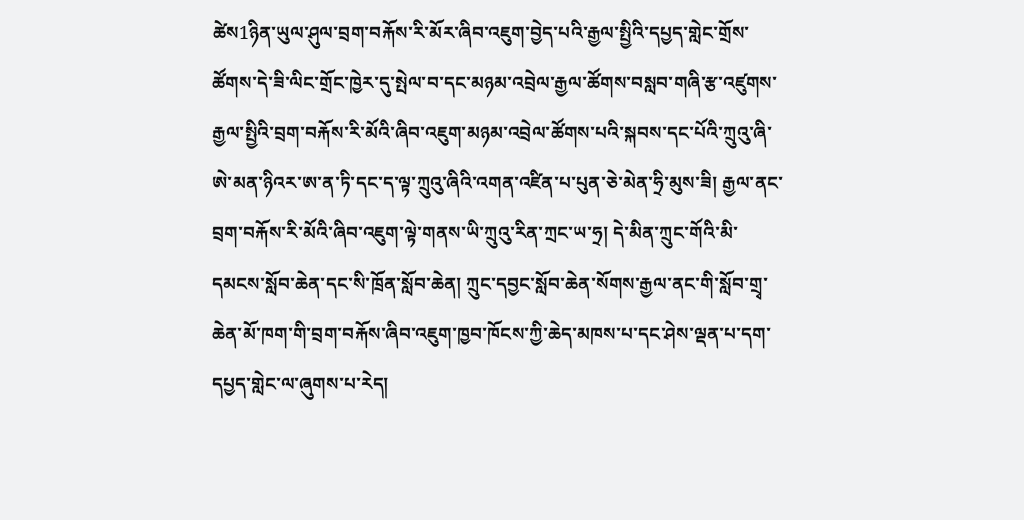ཚེས1ཉིན་ཡུལ་ཤུལ་བྲག་བརྐོས་རི་མོར་ཞིབ་འཇུག་བྱེད་པའི་རྒྱལ་སྤྱིའི་དཔྱད་གླེང་གྲོས་ཚོགས་དེ་ཟི་ལིང་གྲོང་ཁྱེར་དུ་སྤེལ་བ་དང་མཉམ་འབྲེལ་རྒྱལ་ཚོགས་བསླབ་གཞི་རྩ་འཛུགས་རྒྱལ་སྤྱིའི་བྲག་བརྐོས་རི་མོའི་ཞིབ་འཇུག་མཉམ་འབྲེལ་ཚོགས་པའི་སྐབས་དང་པོའི་ཀྲུའུ་ཞི་ཨེ་མན་ཉིའར་ཨ་ན་ཏི་དང་ད་ལྟ་ཀྲུའུ་ཞིའི་འགན་འཛིན་པ་པུན་ཅེ་མེན་ཧྲི་མུས་ཟི། རྒྱལ་ནང་བྲག་བརྐོས་རི་མོའི་ཞིབ་འཇུག་ལྟེ་གནས་ཡི་ཀྲུའུ་རིན་ཀྲང་ཡ་ཧྲ། དེ་མིན་ཀྲུང་གོའི་མི་དམངས་སློབ་ཆེན་དང་སི་ཁྲོན་སློབ་ཆེན། ཀྲུང་དབྱང་སློབ་ཆེན་སོགས་རྒྱལ་ནང་གི་སློབ་གྲྭ་ཆེན་མོ་ཁག་གི་བྲག་བརྐོས་ཞིབ་འཇུག་ཁྱབ་ཁོངས་ཀྱི་ཆེད་མཁས་པ་དང་ཤེས་ལྡན་པ་དག་དཔྱད་གླེང་ལ་ཞུགས་པ་རེད།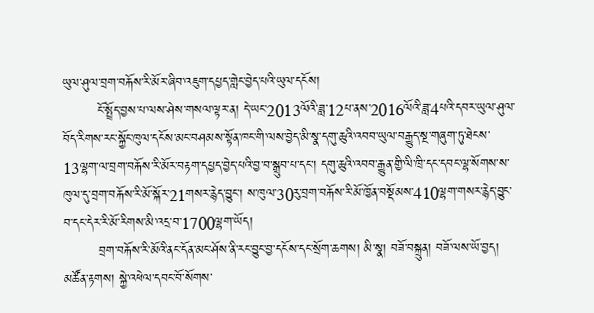ཡུལ་ཤུལ་བྲག་བརྐོས་རི་མོར་ཞིབ་འཇུག་དཔྱད་གླེང་བྱེད་པའི་ཡུལ་དངོས།
        ངོ་སྤྲོད་བྱས་པ་ལས་ཤེས་གསལ་ལྟར་ན། དེ་ཡང་2013ལོའི་ཟླ་12པ་ནས་2016ལོའི་ཟླ་4པའི་དབར་ཡུལ་ཤུལ་བོད་རིགས་རང་སྐྱོང་ཁུལ་དངོས་མང་བཤམས་སྟོན་ཁང་གི་ལས་བྱེད་མི་སྣ་དགུ་ཆུའི་འབབ་ཡུལ་བརྒྱུད་སྔ་གཞུག་ཏུ་ཐེངས་13ལྷག་ལ་བྲག་བརྐོས་རི་མོར་བརྟག་དཔྱད་བྱེད་པའི་བྱ་བ་སྒྲུབ་པ་དང་། དགུ་ཆུའི་འབབ་རྒྱུན་གྱི་ལི་ཁྲི་དང་དབང་ལྷ་སོགས་ས་ཁུལ་དུ་བྲག་བརྐོས་རི་མོ་སྐོར་21གསར་རྙེད་བྱུང་། ས་ཁུལ་30རུ་བྲག་བརྐོས་རི་མོ་ཁྱོན་བསྡོམས་410ལྷག་གསར་རྙེད་བྱུང་བ་དང་དེར་རི་མོ་རིགས་མི་འདྲ་བ་1700ལྷག་ཡོད།
        བྲག་བརྐོས་རི་མོའི་ནང་དོན་མང་ཤོས་ནི་རང་བྱུང་བྱ་དངོས་དང་སྲོག་ཆགས། མི་སྣ། བཟོ་བསྐྲུན། བཟོ་ལས་ཡོ་བྱད། མཚོན་རྟགས། སྐྱེ་འཕེལ་དབང་བོ་སོགས་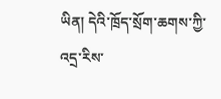ཡིན། དེའི་ཁྲོད་སྲོག་ཆགས་ཀྱི་འདྲ་རིས་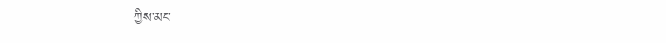ཀྱིས་མང་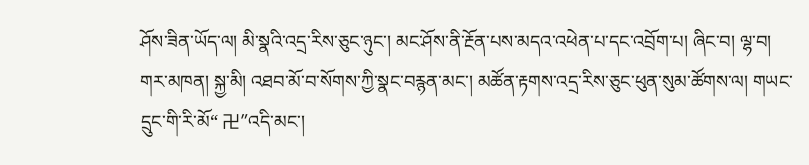ཤོས་ཟིན་ཡོད་ལ། མི་སྣའི་འདྲ་རིས་ཅུང་ཉུང་། མང་ཤོས་ནི་རྔོན་པས་མདའ་འཕེན་པ་དང་འབྲོག་པ། ཞིང་བ། ལྷ་བ། གར་མཁན། སྐྱ་མི། འཐབ་མོ་བ་སོགས་ཀྱི་སྣང་བརྙན་མང་། མཚོན་རྟགས་འདྲ་རིས་ཅུང་ཕུན་སུམ་ཚོགས་ལ། གཡང་དྲུང་གི་རི་མོ“ 卍”འདི་མང་།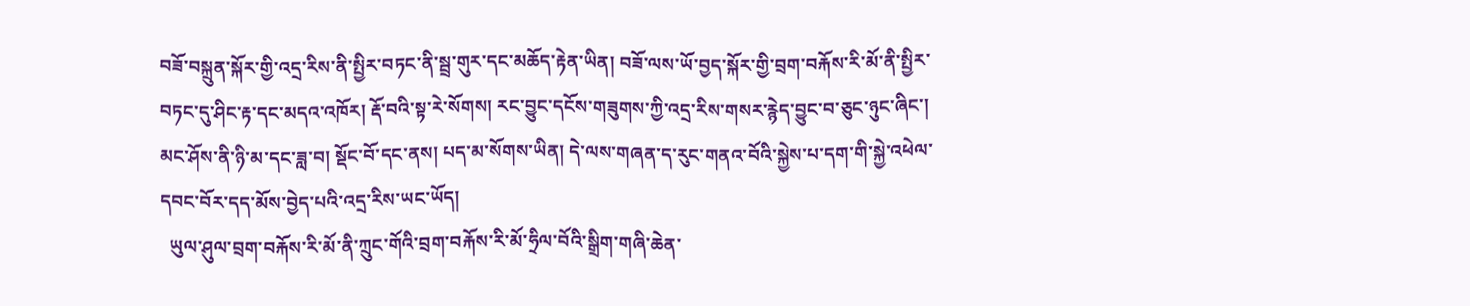བཟོ་བསྐྲུན་སྐོར་གྱི་འདྲ་རིས་ནི་སྤྱིར་བཏང་ནི་སྦྲ་གུར་དང་མཆོད་རྟེན་ཡིན། བཟོ་ལས་ཡོ་བྱད་སྐོར་གྱི་བྲག་བརྐོས་རི་མོ་ནི་སྤྱིར་བཏང་དུ་ཤིང་རྟ་དང་མདའ་འཁོར། རྡོ་བའི་སྟ་རེ་སོགས། རང་བྱུང་དངོས་གཟུགས་ཀྱི་འདྲ་རིས་གསར་རྙེད་བྱུང་བ་ཅུང་ཉུང་ཞིང་། མང་ཤོས་ནི་ཉི་མ་དང་ཟླ་བ། སྡོང་བོ་དང་ནས། པད་མ་སོགས་ཡིན། དེ་ལས་གཞན་ད་རུང་གནའ་བོའི་སྐྱེས་པ་དག་གི་སྐྱེ་འཕེལ་དབང་བོར་དད་མོས་བྱེད་པའི་འདྲ་རིས་ཡང་ཡོད།
  ཡུལ་ཤུལ་བྲག་བརྐོས་རི་མོ་ནི་ཀྲུང་གོའི་བྲག་བརྐོས་རི་མོ་ཧྲིལ་བོའི་སྒྲིག་གཞི་ཆེན་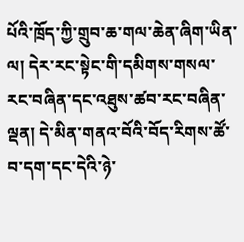པོའི་ཁྲོད་ཀྱི་གྲུབ་ཆ་གལ་ཆེན་ཞིག་ཡིན་ལ། དེར་རང་སྟེང་གི་དམིགས་གསལ་རང་བཞིན་དང་འཐུས་ཚབ་རང་བཞིན་ལྡན། དེ་མིན་གནའ་བོའི་བོད་རིགས་ཚོ་བ་དག་དང་དེའི་ཉེ་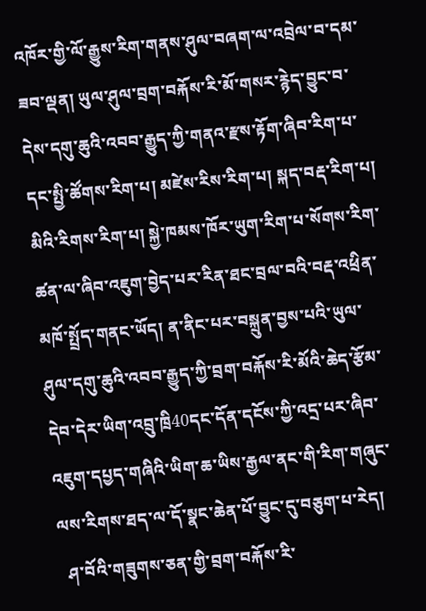འཁོར་གྱི་ལོ་རྒྱུས་རིག་གནས་ཤུལ་བཞག་ལ་འབྲེལ་བ་དམ་ཟབ་ལྡན། ཡུལ་ཤུལ་བྲག་བརྐོས་རི་མོ་གསར་རྙེད་བྱུང་བ་དེས་དགུ་ཆུའི་འབབ་རྒྱུད་ཀྱི་གནའ་རྫས་རྟོག་ཞིབ་རིག་པ་དང་སྤྱི་ཚོགས་རིག་པ། མཛེས་རིས་རིག་པ། སྐད་བརྡ་རིག་པ། མིའི་རིགས་རིག་པ། སྐྱེ་ཁམས་ཁོར་ཡུག་རིག་པ་སོགས་རིག་ཚན་ལ་ཞིབ་འཇུག་བྱེད་པར་རིན་ཐང་བྲལ་བའི་བརྡ་འཕྲིན་མཁོ་སྤྲོད་གནང་ཡོད། ན་ནིང་པར་བསྐྲུན་བྱས་པའི་ཡུལ་ཤུལ་དགུ་ཆུའི་འབབ་རྒྱུད་ཀྱི་བྲག་བརྐོས་རི་མོའི་ཆེད་རྩོམ་དེབ་དེར་ཡིག་འབྲུ་ཁྲི40དང་དོན་དངོས་ཀྱི་འདྲ་པར་ཞིབ་འཇུག་དཔྱད་གཞིའི་ཡིག་ཆ་ཡིས་རྒྱལ་ནང་གི་རིག་གཞུང་ལས་རིགས་ཐད་ལ་དོ་སྣང་ཆེན་པོ་བྱུང་དུ་བཅུག་པ་རེད།
  ཤ་བོའི་གཟུགས་ཅན་གྱི་བྲག་བརྐོས་རི་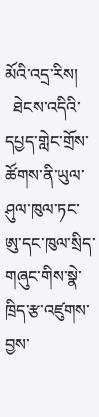མོའི་འདྲ་རིས།
  ཐེངས་འདིའི་དཔྱད་གླེང་གྲོས་ཚོགས་ནི་ཡུལ་ཤུལ་ཁུལ་ཏང་ཨུ་དང་ཁུལ་སྲིད་གཞུང་གིས་སྣེ་ཁྲིད་རྩ་འཛུགས་བྱས་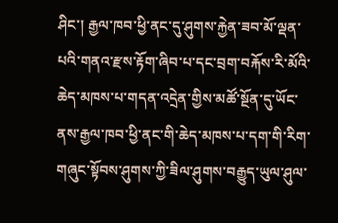ཤིང་། རྒྱལ་ཁབ་ཕྱི་ནང་དུ་ཤུགས་རྐྱེན་ཟབ་མོ་ལྡན་པའི་གནའ་རྫས་རྟོག་ཞིབ་པ་དང་བྲག་བརྐོས་རི་མོའི་ཆེད་མཁས་པ་གདན་འདྲེན་གྱིས་མཚོ་སྔོན་དུ་ཡོང་ནས་རྒྱལ་ཁབ་ཕྱི་ནང་གི་ཆེད་མཁས་པ་དག་གི་རིག་གཞུང་སྟོབས་ཤུགས་ཀྱི་ཟིལ་ཤུགས་བརྒྱུད་ཡུལ་ཤུལ་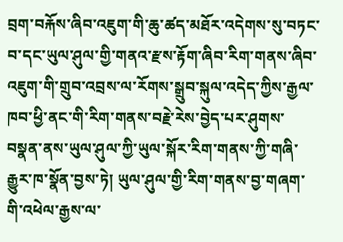བྲག་བརྐོས་ཞིབ་འཇུག་གི་ཆུ་ཚད་མཐོར་འདེགས་སུ་བཏང་བ་དང་ཡུལ་ཤུལ་གྱི་གནའ་རྫས་རྟོག་ཞིབ་རིག་གནས་ཞིབ་འཇུག་གི་གྲུབ་འབྲས་ལ་རོགས་སྒྲུབ་སྐུལ་འདེད་ཀྱིས་རྒྱལ་ཁབ་ཕྱི་ནང་གི་རིག་གནས་བརྗེ་རེས་བྱེད་པར་ཤུགས་བསྣན་ནས་ཡུལ་ཤུལ་ཀྱི་ཡུལ་སྐོར་རིག་གནས་ཀྱི་གཞི་རྒྱུར་ཁ་སྣོན་བྱས་ཏེ། ཡུལ་ཤུལ་གྱི་རིག་གནས་བྱ་གཞག་གི་འཕེལ་རྒྱས་ལ་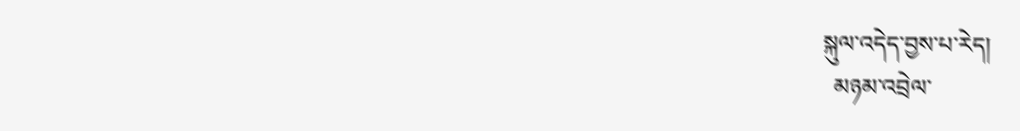སྐུལ་འདེད་བྱས་པ་རེད།
  མཉམ་འབྲེལ་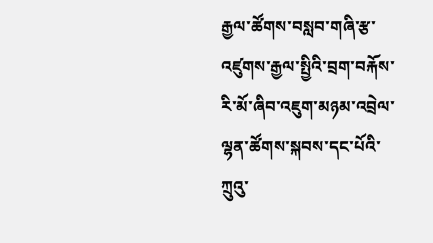རྒྱལ་ཚོགས་བསླབ་གཞི་རྩ་འཛུགས་རྒྱལ་སྤྱིའི་བྲག་བརྐོས་རི་མོ་ཞིབ་འཇུག་མཉམ་འབྲེལ་ལྷན་ཚོགས་སྐབས་དང་པོའི་ཀྲུའུ་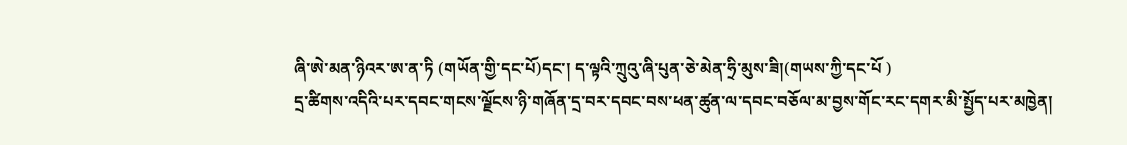ཞི་ཨེ་མན་ཉིའར་ཨ་ན་ཏི (གཡོན་གྱི་དང་པོ)དང་། ད་ལྟའི་ཀྲུའུ་ཞི་པུན་ཅེ་མེན་ཧྲི་མུས་ཟི།(གཡས་ཀྱི་དང་པོ )
དྲ་ཚིགས་འདིའི་པར་དབང་གངས་ལྗོངས་ཉི་གཞོན་དྲ་བར་དབང་བས་ཕན་ཚུན་ལ་དབང་བཅོལ་མ་བྱས་གོང་རང་དགར་མི་སྤྱོད་པར་མཁྱེན།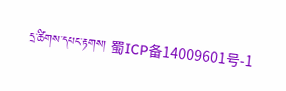དྲ་ཚིགས་དཔང་རྟགས། 蜀ICP备14009601号-1